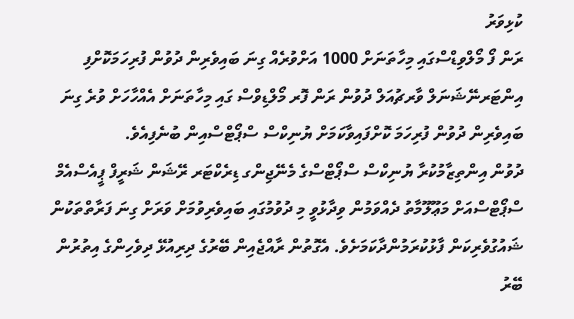ކުޅިވަރު
ރަން ފޯ މޯލްވިޑްސްގައި މިހާތަނަށް 1000 އަށްވުރެއް ގިނަ ބައިވެރިން ދުވުން ފުރިހަމަކޮށްފި
އިންޓަރނޭޝަނަލް ވާރޗުއަލް ދުވުން ރަން ފޮރ މޯލްޑިވްސް ގައި މިހާތަނަށް އެއްހާހަށް ވުރެ ގިނަ ބައިވެރިން ދުވުން ފުރިހަމަ ކޮށްފައިވާކަމަށް ޔުނިކްސް ސްޕޯޓްސްއިން ބުނެފިއެވެ.
ދުވުން އިންތިޒާމުކުރާ ޔުނިކްސް ސްޕޯޓްސްގެ މެނޭޖިންގ ޑިރެކްޓަރ ރޭޝަން ޝަރީފް ޕީއެސްއެމް ސްޕޯޓްސްއަށް މަޢޫލޫމާތު ދެއްވަމުން ވިދާޅުވީ މި ދުވުމުގައި ބައިވެރިވުމަށް ވަރަށް ގިނަ ފަރާތްތަކުން ޝައުގުވެރިކަން ފާޅުކުރަމުންދާކަމަށެވެ. އެގޮތުން ރާއްޖެއިން ބޭރުގެ ދިރިއުޅޭ ދިވެހިންގެ އިތުރުން ބޭރު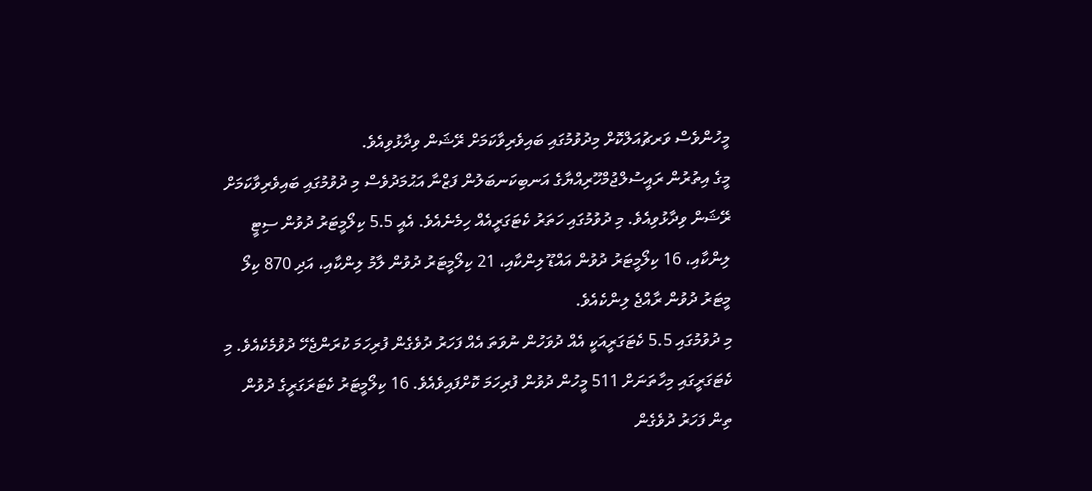މީހުންވެސް ވަރޗުއަލްކޮށް މިދުވުމުގައި ބައިވެރިވާކަމަށް ރޭޝަން ވިދާޅުވިއެވެ.
މީގެ އިތުރުން ރައީސުލްޖުމްހޫރިއްޔާގެ އަނބިކަނބަލުން ފަޒްނާ އަޙުމަދުވެސް މި ދުވުމުގައި ބައިވެރިވާކަމަށް ރޭޝަން ވިދާޅުވިއެވެ. މި ދުވުމުގައި ހަތަރު ކެޓަގަރީއެއް ހިމެނެއެވެ. އެއީ 5.5 ކިލޯމީޓަރު ދުވުން ސިޓީ ލިންކާއި، 16 ކިލޯމީޓަރު ދުވުން އައްޑޫ ލިންކާއި، 21 ކިލޯމީޓަރު ދުވުން ލާމު ލިންކާއި، އަދި 870 ކިލޯ މީޓަރު ދުވުން ރާއްޖެ ލިންކެއެވެ.
މި ދުވުމުގައި 5.5 ކެޓަގަރީއަކީ އެއް ދުވަހުން ނުވަތަ އެއް ފަހަރު ދުވެގެން ފުރިހަމަ ކުރަންޖެހޭ ދުވުމެކެއެވެ. މި ކެޓަގަރީގައި މިހާތަނަށް 511 މީހުން ދުވުން ފުރިހަމަ ކޮށްފައިވެއެވެ. 16 ކިލޯމީޓަރު ކެޓަރަގަރީގެ ދުވުން ތިން ފަހަރު ދުވެގެން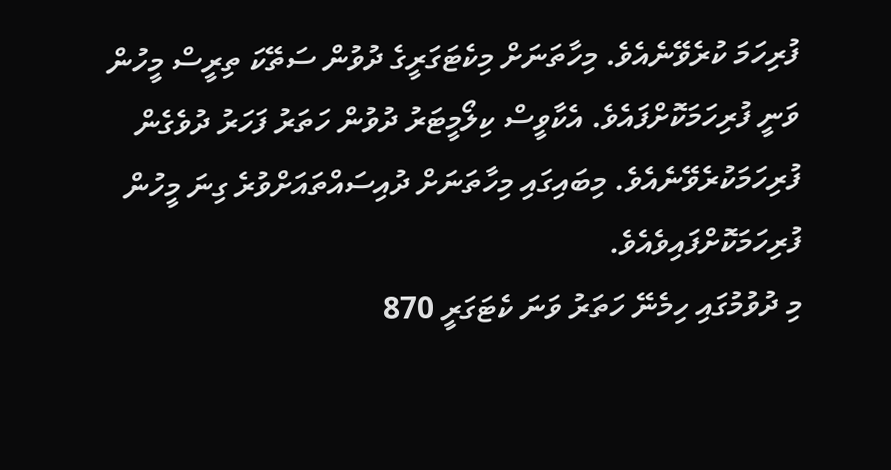ފުރިހަމަ ކުރެވޭނެއެވެ. މިހާތަނަށް މިކެޓަގަރީގެ ދުވުން ސަތޭކަ ތިރީސް މީހުން ވަނީ ފުރިހަމަކޮށްފައެވެ. އެކާވީސް ކިލޯމީޓަރު ދުވުން ހަތަރު ފަހަރު ދުވެގެން ފުރިހަމަކުރެވޭނެއެވެ. މިބައިގައި މިހާތަނަށް ދުއިސައްތައަށްވުރެ ގިނަ މީހުން ފުރިހަމަކޮށްފައިވެއެވެ.
މި ދުވުމުގައި ހިމެނޭ ހަތަރު ވަނަ ކެޓަގަރީ 870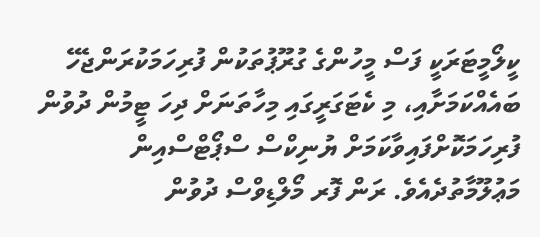ކީލޯމީޓަރަކީ ފަސް މީހުންގެ ގުރޫޕުތަކުން ފުރިހަމަކުރަންޖެހޭ ބައެއްކަމަށާއި، މި ކެޓަގަރީގައި މިހާތަނަށް ދިހަ ޓީމުން ދުވުން ފުރިހަމަކޮށްފައިވާކަމަށް ޔުނިކްސް ސްޕޯޓްސްއިން މަޢުލޫމާތުދެއެވެ. ރަން ފޮރ މޯލްޑިވްސް ދުވުން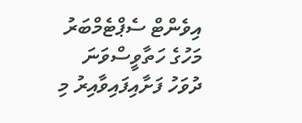އިވެންޓް ސެޕްޓެމްބަރު މަހުގެ ހަތާވީސްވަނަ ދުވަހު ފަށާއިފައިވާއިރު މި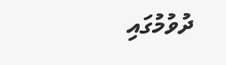ދުވުމުގައި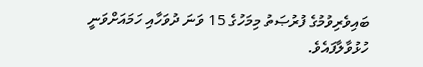ބައިވެރިވުމުގެ ފުރުޞަތު މިމަހުގެ 15 ވަނަ ދުވަހާއި ހަމައަށްވަނީ ހުޅުވާލާފައެވެ.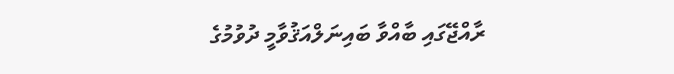ރާއްޖޭގައި ބާއްވާ ބައިނަލްއަޤުވާމީ ދުވުމުގެ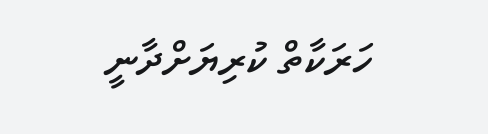ހަރަކާތް ކުރިޔަށްދާނީ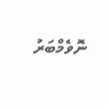ނޮވެމްބަރު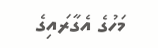މަހުގެ އެގާރައިގެ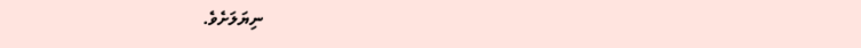ނިޔަލަށެވެ.